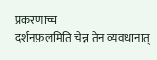प्रकरणाच्च
दर्शनफ़लमिति चेन्न तेन व्यवधानात्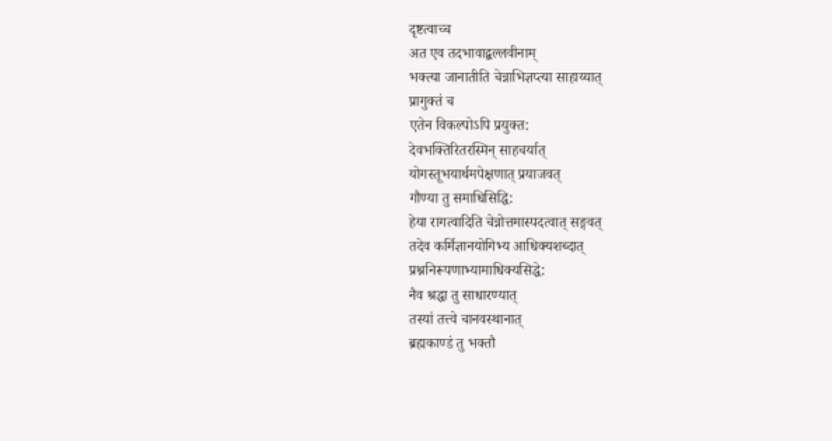दृष्टत्वाच्च
अत एव तदभावाद्बल्लवीनाम्
भक्त्या जानातीति चेन्नाभिज्ञप्त्या साहाय्यात्
प्रागुक्तं च
एतेन विकल्पोऽपि प्रयुक्त:
देवभक्तिरितरस्मिन् साहचर्यात्
योगस्तूभयार्थमपेक्षणात् प्रयाजवत्
गौण्या तु समाधिसिद्धि:
हेया रागत्वादिति चेन्नोत्तमास्पदत्वात् सङ्गवत्
तदेव कर्मिज्ञानयोगिभ्य आधिक्यशब्दात्
प्रश्ननिरूपणाभ्यामाधिक्यसिद्धे:
नैव श्रद्धा तु साधारण्यात्
तस्यां तत्त्वे चानवस्थानात्
ब्रह्मकाण्डं तु भक्तौ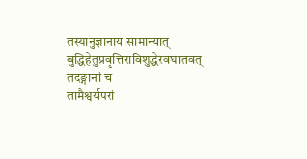तस्यानुज्ञानाय सामान्यात्
बुद्धिहेतुप्रवृत्तिराविशुद्धेरवघातवत्
तदङ्गानां च
तामैश्वर्यपरां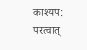काश्यप: परत्वात्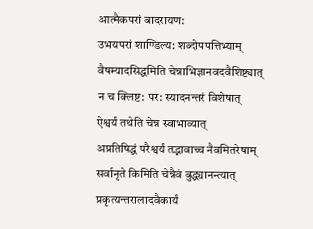आत्मैकपरां बादरायण:
उभयपरां शाण्डिल्य: शब्दोपपत्तिभ्याम्
वैषम्यादसिद्धमिति चेन्नाभिज्ञानवदवैशिष्ट्यात्
न च क्लिष्ट: पर: स्यादनन्तरं विशेषात्
ऐश्वर्यं तथेति चेन्न स्वाभाव्यात्
अप्रतिषिद्धं परैश्वर्यं तद्भावाच्च नैवमितरेषाम्
सर्वानृते किमिति चेन्नैवं बुद्ध्यानन्त्यात्
प्रकृत्यन्तरालादवैकार्यं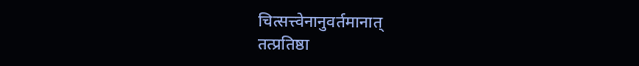चित्सत्त्वेनानुवर्तमानात्
तत्प्रतिष्ठा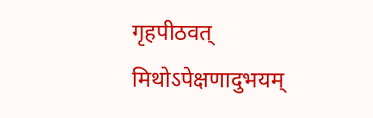गृहपीठवत्
मिथोऽपेक्षणादुभयम्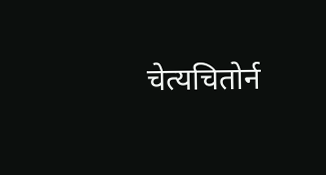चेत्यचितोर्न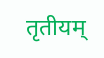तृतीयम्